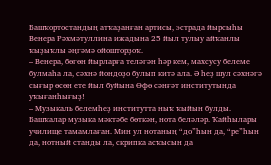Башҡортостандың атҡаҙанған артисы, эстрада йырсыһы Венера Рәхмәтуллина ижадына 25 йыл тулыу айҡанлы ҡыҙыҡлы әңгәмә ойошторҙоҡ.
– Венера, бөгөн йырларға теләгән һәр кем, махсусу белеме булмаһа ла, сәхнә йондоҙо булып китә ала. Ә һеҙ шул сәхнәгә сығыр өсөн ете йыл буйына Өфө сәнғәт институтында уҡығанһығыҙ!
– Музыкаль белемһеҙ институтта ныҡ ҡыйын булды. Башҡалар музыка мәктәбе бөткән, нота беләләр. Ҡайһылары училище тамамлаған. Мин ул нотаның “до”һын да, “ре”һын да, нотный станды ла, скрипка асҡысын да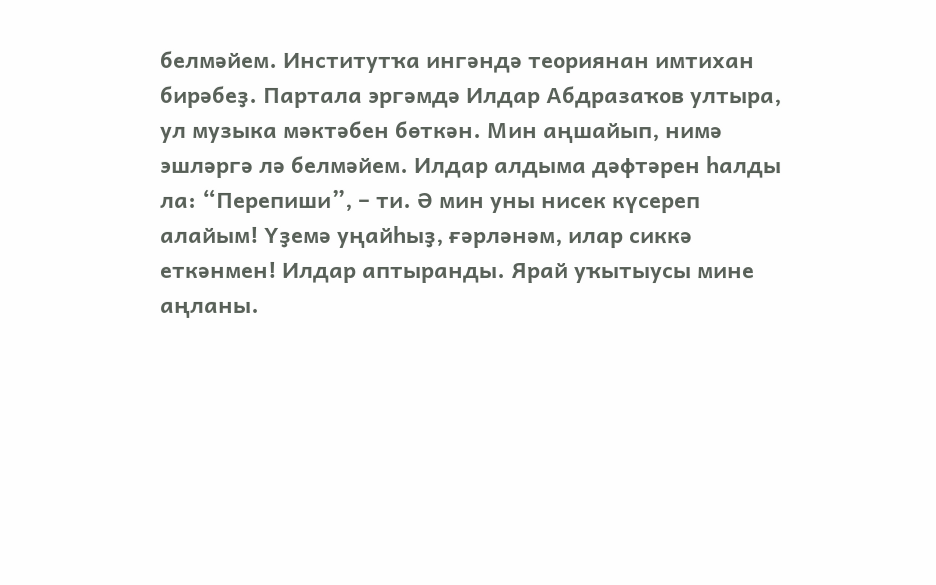белмәйем. Институтҡа ингәндә теориянан имтихан бирәбеҙ. Партала эргәмдә Илдар Абдразаҡов ултыра, ул музыка мәктәбен бөткән. Мин аңшайып, нимә эшләргә лә белмәйем. Илдар алдыма дәфтәрен һалды ла: “Перепиши”, – ти. Ә мин уны нисек күсереп алайым! Үҙемә уңайһыҙ, ғәрләнәм, илар сиккә еткәнмен! Илдар аптыранды. Ярай уҡытыусы мине аңланы.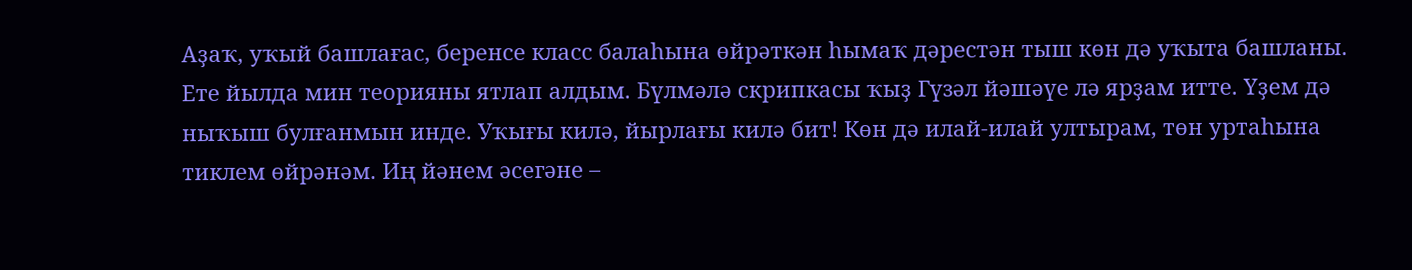Аҙаҡ, уҡый башлағас, беренсе класс балаһына өйрәткән һымаҡ дәрестән тыш көн дә уҡыта башланы. Ете йылда мин теорияны ятлап алдым. Бүлмәлә скрипкасы ҡыҙ Гүзәл йәшәүе лә ярҙам итте. Үҙем дә ныҡыш булғанмын инде. Уҡығы килә, йырлағы килә бит! Көн дә илай-илай ултырам, төн уртаһына тиклем өйрәнәм. Иң йәнем әсегәне –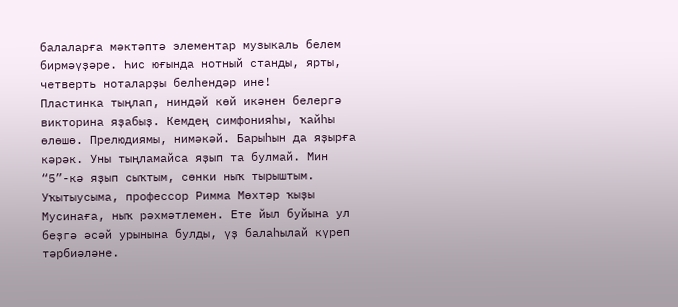балаларға мәктәптә элементар музыкаль белем бирмәүҙәре. Һис юғында нотный станды, ярты, четверть ноталарҙы белһендәр ине!
Пластинка тыңлап, ниндәй көй икәнен белергә викторина яҙабыҙ. Кемдең симфонияһы, ҡайһы өлөшө. Прелюдиямы, нимәкәй. Барыһын да яҙырға кәрәк. Уны тыңламайса яҙып та булмай. Мин “5”-кә яҙып сыҡтым, сөнки ныҡ тырыштым. Уҡытыусыма, профессор Римма Мөхтәр ҡыҙы Мусинаға, ныҡ рәхмәтлемен. Ете йыл буйына ул беҙгә әсәй урынына булды, үҙ балаһылай күреп тәрбиәләне.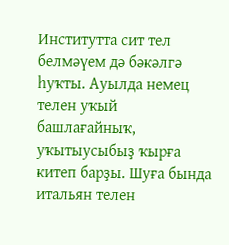Институтта сит тел белмәүем дә бәкәлгә һуҡты. Ауылда немец телен уҡый башлағайныҡ, уҡытыусыбыҙ ҡырға китеп барҙы. Шуға бында итальян телен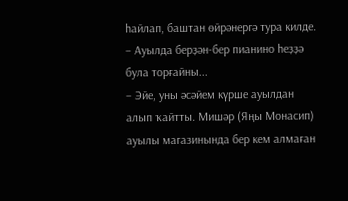һайлап, баштан өйрәнергә тура килде.
– Ауылда берҙән-бер пианино һеҙҙә була торғайны...
– Эйе, уны әсәйем күрше ауылдан алып ҡайтты. Мишәр (Яңы Монасип) ауылы магазинында бер кем алмаған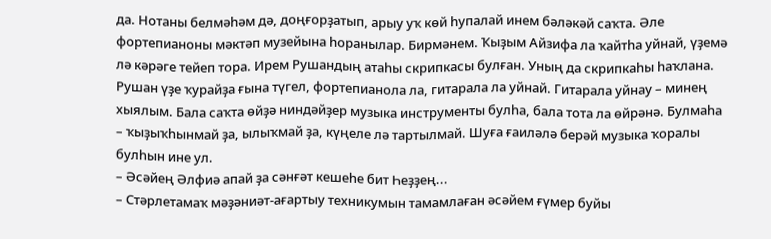да. Нотаны белмәһәм дә, доңғорҙатып, арыу уҡ көй һупалай инем бәләкәй саҡта. Әле фортепианоны мәктәп музейына һоранылар. Бирмәнем. Ҡыҙым Айзифа ла ҡайтһа уйнай, үҙемә лә кәрәге тейеп тора. Ирем Рушандың атаһы скрипкасы булған. Уның да скрипкаһы һаҡлана. Рушан үҙе ҡурайҙа ғына түгел, фортепианола ла, гитарала ла уйнай. Гитарала уйнау – минең хыялым. Бала саҡта өйҙә ниндәйҙер музыка инструменты булһа, бала тота ла өйрәнә. Булмаһа – ҡыҙыҡһынмай ҙа, ылыҡмай ҙа, күңеле лә тартылмай. Шуға ғаиләлә берәй музыка ҡоралы булһын ине ул.
– Әсәйең Әлфиә апай ҙа сәнғәт кешеһе бит Һеҙҙең...
– Стәрлетамаҡ мәҙәниәт-ағартыу техникумын тамамлаған әсәйем ғүмер буйы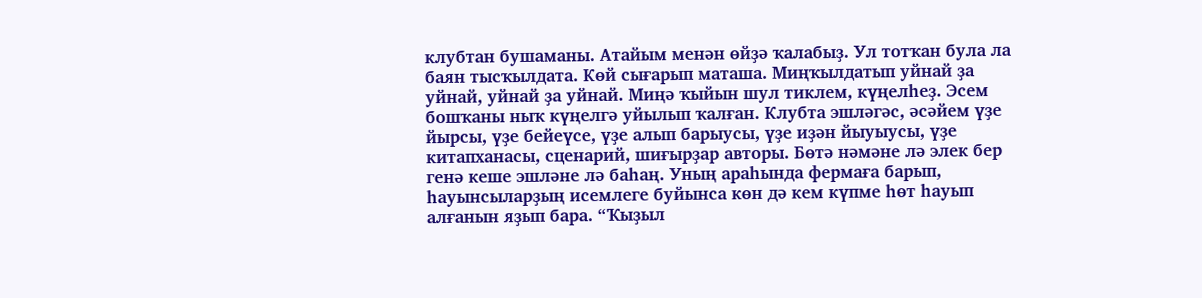клубтан бушаманы. Атайым менән өйҙә ҡалабыҙ. Ул тотҡан була ла баян тысҡылдата. Көй сығарып маташа. Миңҡылдатып уйнай ҙа уйнай, уйнай ҙа уйнай. Миңә ҡыйын шул тиклем, күңелһеҙ. Эсем бошҡаны ныҡ күңелгә уйылып ҡалған. Клубта эшләгәс, әсәйем үҙе йырсы, үҙе бейеүсе, үҙе алып барыусы, үҙе иҙән йыуыусы, үҙе китапханасы, сценарий, шиғырҙар авторы. Бөтә нәмәне лә элек бер генә кеше эшләне лә баһаң. Уның араһында фермаға барып, һауынсыларҙың исемлеге буйынса көн дә кем күпме һөт һауып алғанын яҙып бара. “Ҡыҙыл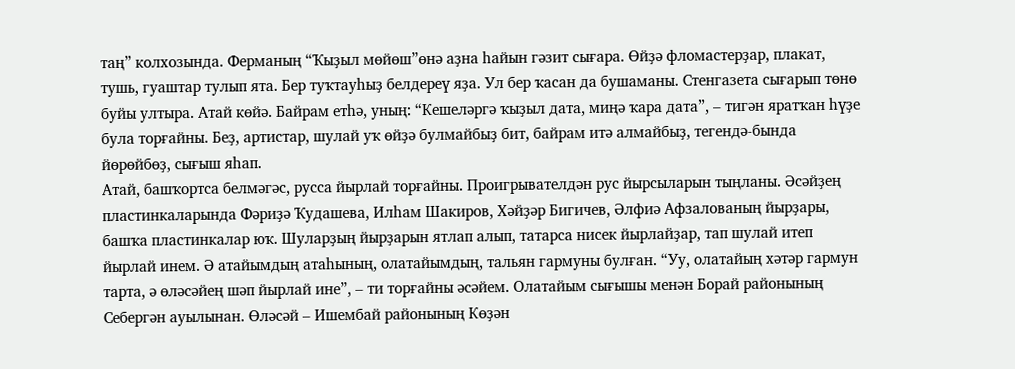таң” колхозында. Ферманың “Ҡыҙыл мөйөш”өнә аҙна һайын гәзит сығара. Өйҙә фломастерҙар, плакат, тушь, гуаштар тулып ята. Бер туҡтауһыҙ белдереү яҙа. Ул бер ҡасан да бушаманы. Стенгазета сығарып төнө буйы ултыра. Атай көйә. Байрам етһә, уның: “Кешеләргә ҡыҙыл дата, миңә ҡара дата”, – тигән яратҡан һүҙе була торғайны. Беҙ, артистар, шулай уҡ өйҙә булмайбыҙ бит, байрам итә алмайбыҙ, тегендә-бында йөрөйбөҙ, сығыш яһап.
Атай, башҡортса белмәгәс, русса йырлай торғайны. Проигрывателдән рус йырсыларын тыңланы. Әсәйҙең пластинкаларында Фәриҙә Ҡудашева, Илһам Шакиров, Хәйҙәр Бигичев, Әлфиә Афзалованың йырҙары, башҡа пластинкалар юҡ. Шуларҙың йырҙарын ятлап алып, татарса нисек йырлайҙар, тап шулай итеп йырлай инем. Ә атайымдың атаһының, олатайымдың, тальян гармуны булған. “Уу, олатайың хәтәр гармун тарта, ә өләсәйең шәп йырлай ине”, – ти торғайны әсәйем. Олатайым сығышы менән Борай районының Себергән ауылынан. Өләсәй – Ишембай районының Көҙән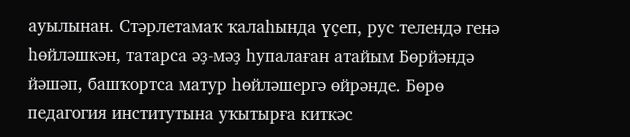ауылынан. Стәрлетамаҡ ҡалаһында үҫеп, рус телендә генә һөйләшкән, татарса әҙ-мәҙ һупалаған атайым Бөрйәндә йәшәп, башҡортса матур һөйләшергә өйрәнде. Бөрө педагогия институтына уҡытырға киткәс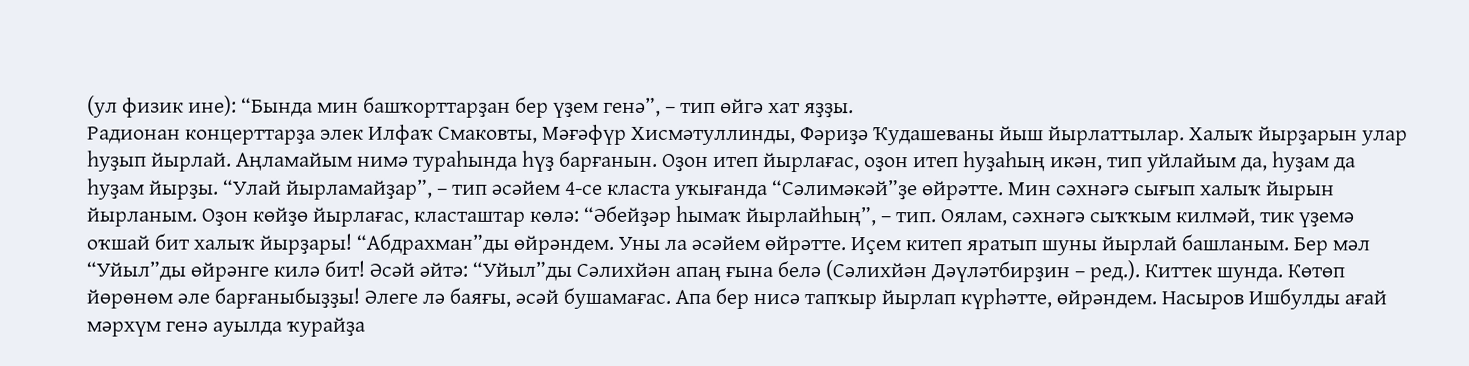(ул физик ине): “Бында мин башҡорттарҙан бер үҙем генә”, – тип өйгә хат яҙҙы.
Радионан концерттарҙа элек Илфаҡ Смаковты, Мәғәфүр Хисмәтуллинды, Фәриҙә Ҡудашеваны йыш йырлаттылар. Халыҡ йырҙарын улар һуҙып йырлай. Аңламайым нимә тураһында һүҙ барғанын. Оҙон итеп йырлағас, оҙон итеп һуҙаһың икән, тип уйлайым да, һуҙам да һуҙам йырҙы. “Улай йырламайҙар”, – тип әсәйем 4-се класта уҡығанда “Сәлимәкәй”ҙе өйрәтте. Мин сәхнәгә сығып халыҡ йырын йырланым. Оҙон көйҙө йырлағас, класташтар көлә: “Әбейҙәр һымаҡ йырлайһың”, – тип. Оялам, сәхнәгә сыҡҡым килмәй, тик үҙемә оҡшай бит халыҡ йырҙары! “Абдрахман”ды өйрәндем. Уны ла әсәйем өйрәтте. Иҫем китеп яратып шуны йырлай башланым. Бер мәл “Уйыл”ды өйрәнге килә бит! Әсәй әйтә: “Уйыл”ды Сәлихйән апаң ғына белә (Сәлихйән Дәүләтбирҙин – ред.). Киттек шунда. Көтөп йөрөнөм әле барғаныбыҙҙы! Әлеге лә баяғы, әсәй бушамағас. Апа бер нисә тапҡыр йырлап күрһәтте, өйрәндем. Насыров Ишбулды ағай мәрхүм генә ауылда ҡурайҙа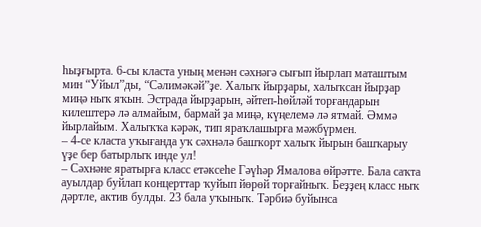һыҙғырта. 6-сы класта уның менән сәхнәгә сығып йырлап маташтым мин “Уйыл”ды, “Сәлимәкәй”ҙе. Халыҡ йырҙары, халыҡсан йырҙар миңә ныҡ яҡын. Эстрада йырҙарын, әйтеп-һөйләй торғандарын килештерә лә алмайым, бармай ҙа миңә, күңелемә лә ятмай. Әммә йырлайым. Халыҡҡа кәрәк, тип яраҡлашырға мәжбүрмен.
– 4-се класта уҡығанда уҡ сәхнәлә башҡорт халыҡ йырын башҡарыу үҙе бер батырлыҡ инде ул!
– Сәхнәне яратырға класс етәксеһе Гәүһәр Ямалова өйрәтте. Бала саҡта ауылдар буйлап концерттар ҡуйып йөрөй торғайныҡ. Беҙҙең класс ныҡ дәртле, актив булды. 23 бала уҡыныҡ. Тәрбиә буйынса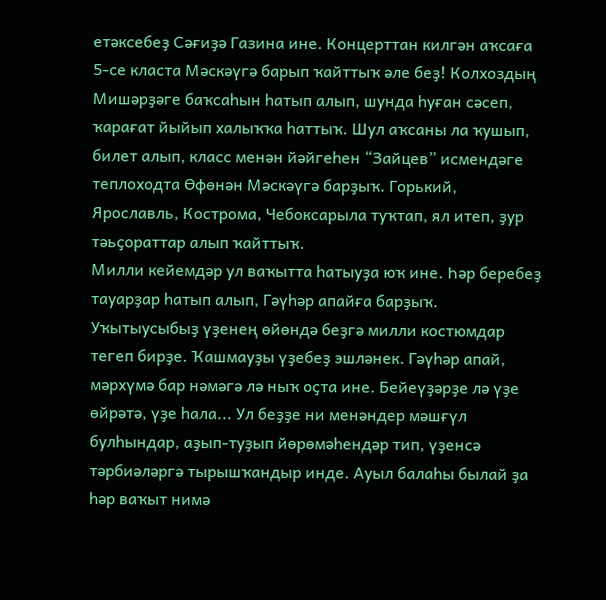етәксебеҙ Сәғиҙә Газина ине. Концерттан килгән аҡсаға 5-се класта Мәскәүгә барып ҡайттыҡ әле беҙ! Колхоздың Мишәрҙәге баҡсаһын һатып алып, шунда һуған сәсеп, ҡарағат йыйып халыҡҡа һаттыҡ. Шул аҡсаны ла ҡушып, билет алып, класс менән йәйгеһен “Зайцев” исмендәге теплоходта Өфөнән Мәскәүгә барҙыҡ. Горький, Ярославль, Кострома, Чебоксарыла туҡтап, ял итеп, ҙур тәьҫораттар алып ҡайттыҡ.
Милли кейемдәр ул ваҡытта һатыуҙа юҡ ине. Һәр беребеҙ тауарҙар һатып алып, Гәүһәр апайға барҙыҡ. Уҡытыусыбыҙ үҙенең өйөндә беҙгә милли костюмдар тегеп бирҙе. Ҡашмауҙы үҙебеҙ эшләнек. Гәүһәр апай, мәрхүмә бар нәмәгә лә ныҡ оҫта ине. Бейеүҙәрҙе лә үҙе өйрәтә, үҙе һала... Ул беҙҙе ни менәндер мәшғүл булһындар, аҙып-туҙып йөрөмәһендәр тип, үҙенсә тәрбиәләргә тырышҡандыр инде. Ауыл балаһы былай ҙа һәр ваҡыт нимә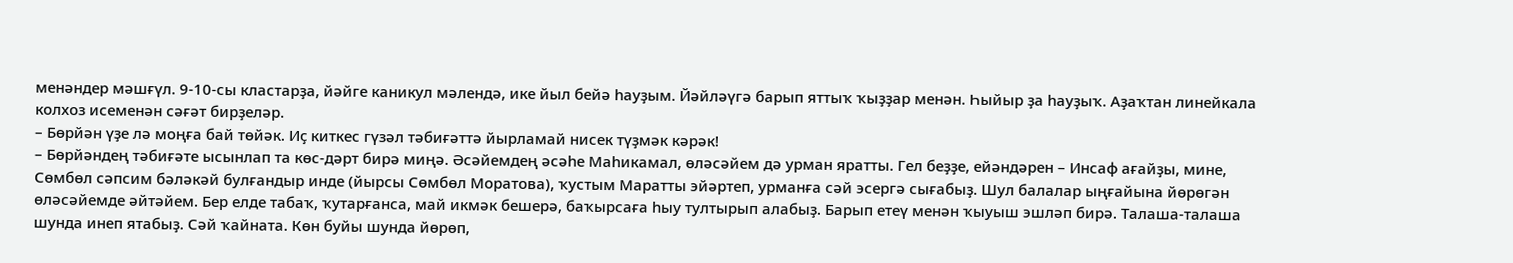менәндер мәшғүл. 9-10-сы кластарҙа, йәйге каникул мәлендә, ике йыл бейә һауҙым. Йәйләүгә барып яттыҡ ҡыҙҙар менән. Һыйыр ҙа һауҙыҡ. Аҙаҡтан линейкала колхоз исеменән сәғәт бирҙеләр.
– Бөрйән үҙе лә моңға бай төйәк. Иҫ киткес гүзәл тәбиғәттә йырламай нисек түҙмәк кәрәк!
– Бөрйәндең тәбиғәте ысынлап та көс-дәрт бирә миңә. Әсәйемдең әсәһе Маһикамал, өләсәйем дә урман яратты. Гел беҙҙе, ейәндәрен – Инсаф ағайҙы, мине, Сөмбөл сәпсим бәләкәй булғандыр инде (йырсы Сөмбөл Моратова), ҡустым Маратты эйәртеп, урманға сәй эсергә сығабыҙ. Шул балалар ыңғайына йөрөгән өләсәйемде әйтәйем. Бер елде табаҡ, ҡутарғанса, май икмәк бешерә, баҡырсаға һыу тултырып алабыҙ. Барып етеү менән ҡыуыш эшләп бирә. Талаша-талаша шунда инеп ятабыҙ. Сәй ҡайната. Көн буйы шунда йөрөп,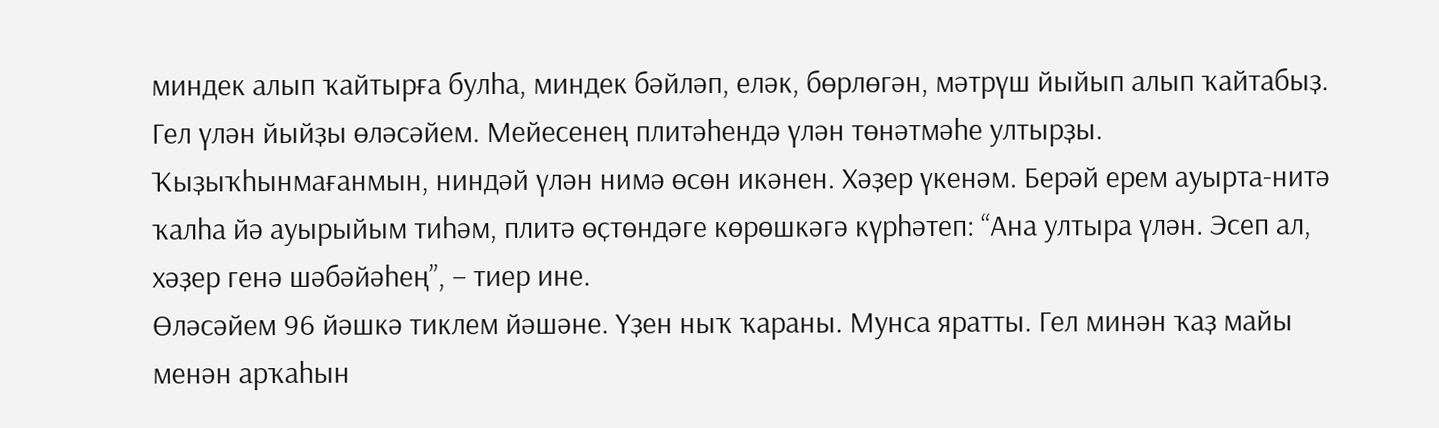миндек алып ҡайтырға булһа, миндек бәйләп, еләк, бөрлөгән, мәтрүш йыйып алып ҡайтабыҙ.
Гел үлән йыйҙы өләсәйем. Мейесенең плитәһендә үлән төнәтмәһе ултырҙы. Ҡыҙыҡһынмағанмын, ниндәй үлән нимә өсөн икәнен. Хәҙер үкенәм. Берәй ерем ауырта-нитә ҡалһа йә ауырыйым тиһәм, плитә өҫтөндәге көрөшкәгә күрһәтеп: “Ана ултыра үлән. Эсеп ал, хәҙер генә шәбәйәһең”, – тиер ине.
Өләсәйем 96 йәшкә тиклем йәшәне. Үҙен ныҡ ҡараны. Мунса яратты. Гел минән ҡаҙ майы менән арҡаһын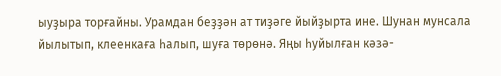ыуҙыра торғайны. Урамдан беҙҙән ат тиҙәге йыйҙырта ине. Шунан мунсала йылытып, клеенкаға һалып, шуға төрөнә. Яңы һуйылған кәзә-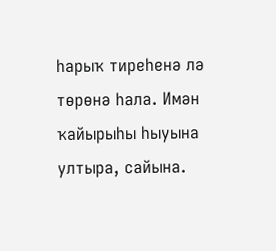һарыҡ тиреһенә лә төрөнә һала. Имән ҡайырыһы һыуына ултыра, сайына.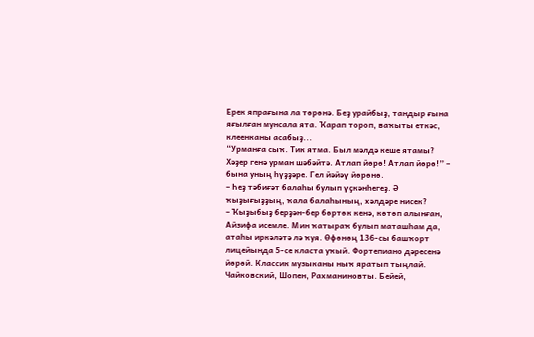Ерек япрағына ла төрөнә. Беҙ урайбыҙ, тандыр ғына яғылған мунсала ята. Ҡарап тороп, ваҡыты еткәс, клеенканы асабыҙ...
“Урманға сыҡ. Тик ятма. Был мәлдә кеше ятамы? Хәҙер генә урман шәбәйтә. Атлап йөрө! Атлап йөрө!” – бына уның һүҙҙәре. Гел йәйәү йөрөнө.
– Һеҙ тәбиғәт балаһы булып үҫкәнһегеҙ. Ә ҡыҙығыҙҙың, ҡала балаһының, хәлдәре нисек?
– Ҡыҙыбыҙ берҙән-бер бөртөк кенә, көтөп алынған, Айзифа исемле. Мин ҡатыраҡ булып маташһам да, атаһы иркәләтә лә ҡуя. Өфөнөң 136-сы башҡорт лицейында 5-се класта уҡый. Фортепиано дәресенә йөрөй. Классик музыканы ныҡ яратып тыңлай. Чайковский, Шопен, Рахманиновты. Бейей,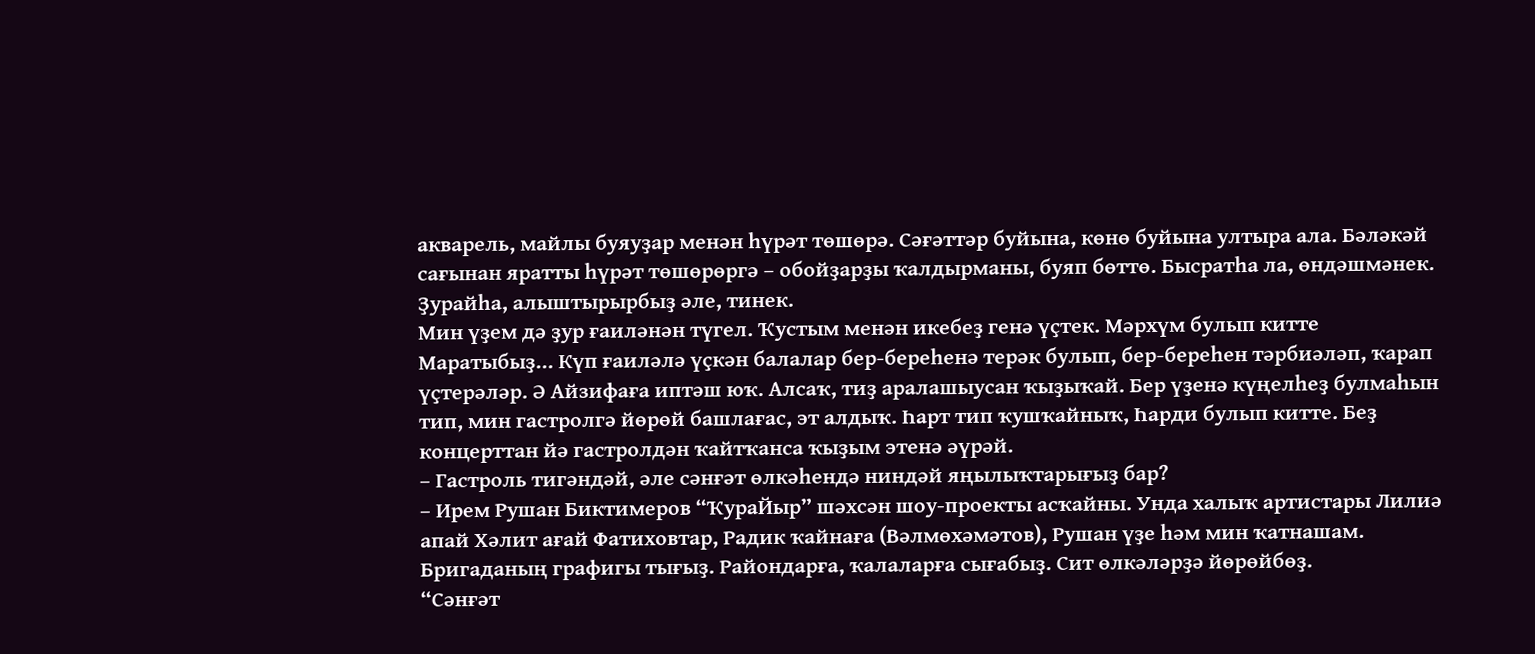акварель, майлы буяуҙар менән һүрәт төшөрә. Сәғәттәр буйына, көнө буйына ултыра ала. Бәләкәй сағынан яратты һүрәт төшөрөргә – обойҙарҙы ҡалдырманы, буяп бөттө. Бысратһа ла, өндәшмәнек. Ҙурайһа, алыштырырбыҙ әле, тинек.
Мин үҙем дә ҙур ғаиләнән түгел. Ҡустым менән икебеҙ генә үҫтек. Мәрхүм булып китте Маратыбыҙ... Күп ғаиләлә үҫкән балалар бер-береһенә терәк булып, бер-береһен тәрбиәләп, ҡарап үҫтерәләр. Ә Айзифаға иптәш юҡ. Алсаҡ, тиҙ аралашыусан ҡыҙыҡай. Бер үҙенә күңелһеҙ булмаһын тип, мин гастролгә йөрөй башлағас, эт алдыҡ. Һарт тип ҡушҡайныҡ, Һарди булып китте. Беҙ концерттан йә гастролдән ҡайтҡанса ҡыҙым этенә әүрәй.
– Гастроль тигәндәй, әле сәнғәт өлкәһендә ниндәй яңылыҡтарығыҙ бар?
– Ирем Рушан Биктимеров “ҠураЙыр” шәхсән шоу-проекты асҡайны. Унда халыҡ артистары Лилиә апай Хәлит ағай Фатиховтар, Радик ҡайнаға (Вәлмөхәмәтов), Рушан үҙе һәм мин ҡатнашам. Бригаданың графигы тығыҙ. Райондарға, ҡалаларға сығабыҙ. Сит өлкәләрҙә йөрөйбөҙ.
“Сәнғәт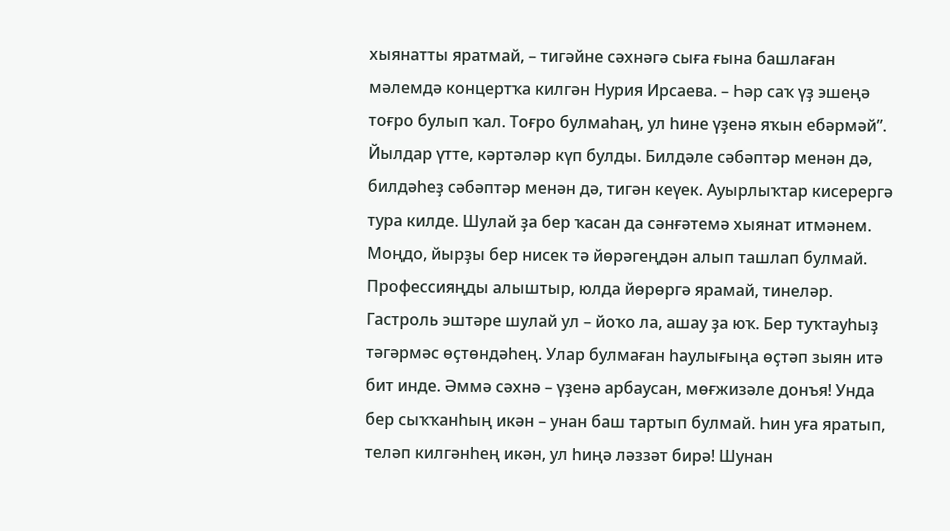хыянатты яратмай, – тигәйне сәхнәгә сыға ғына башлаған мәлемдә концертҡа килгән Нурия Ирсаева. – Һәр саҡ үҙ эшеңә тоғро булып ҡал. Тоғро булмаһаң, ул һине үҙенә яҡын ебәрмәй”. Йылдар үтте, кәртәләр күп булды. Билдәле сәбәптәр менән дә, билдәһеҙ сәбәптәр менән дә, тигән кеүек. Ауырлыҡтар кисерергә тура килде. Шулай ҙа бер ҡасан да сәнғәтемә хыянат итмәнем. Моңдо, йырҙы бер нисек тә йөрәгеңдән алып ташлап булмай. Профессияңды алыштыр, юлда йөрөргә ярамай, тинеләр. Гастроль эштәре шулай ул – йоҡо ла, ашау ҙа юҡ. Бер туҡтауһыҙ тәгәрмәс өҫтөндәһең. Улар булмаған һаулығыңа өҫтәп зыян итә бит инде. Әммә сәхнә – үҙенә арбаусан, мөғжизәле донъя! Унда бер сыҡҡанһың икән – унан баш тартып булмай. Һин уға яратып, теләп килгәнһең икән, ул һиңә ләззәт бирә! Шунан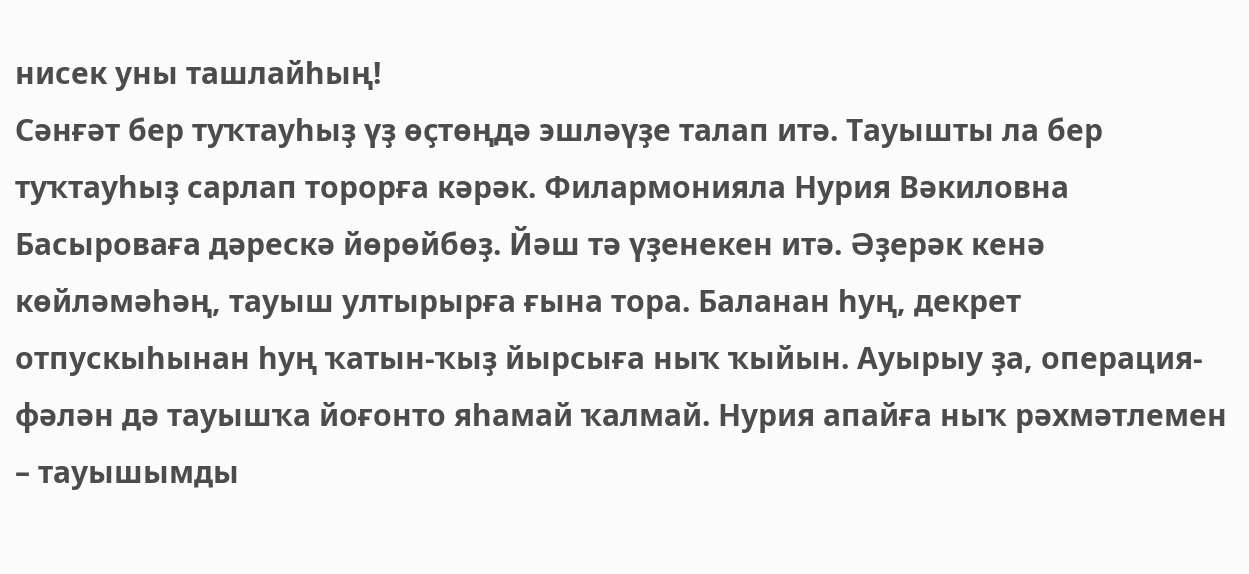нисек уны ташлайһың!
Сәнғәт бер туҡтауһыҙ үҙ өҫтөңдә эшләүҙе талап итә. Тауышты ла бер туҡтауһыҙ сарлап торорға кәрәк. Филармонияла Нурия Вәкиловна Басыроваға дәрескә йөрөйбөҙ. Йәш тә үҙенекен итә. Әҙерәк кенә көйләмәһәң, тауыш ултырырға ғына тора. Баланан һуң, декрет отпускыһынан һуң ҡатын-ҡыҙ йырсыға ныҡ ҡыйын. Ауырыу ҙа, операция-фәлән дә тауышҡа йоғонто яһамай ҡалмай. Нурия апайға ныҡ рәхмәтлемен – тауышымды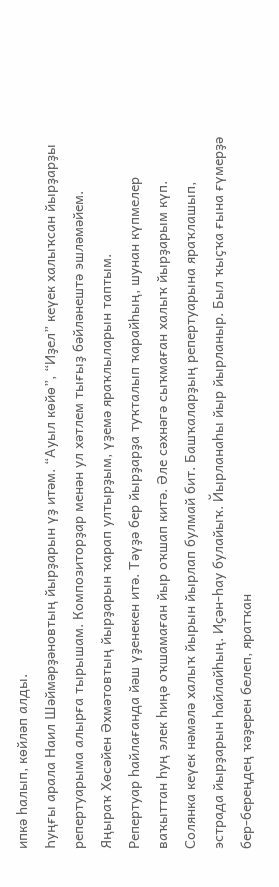ипкә һалып, көйләп алды.
Һуңғы арала Наил Шәймәрҙәновтың йырҙарын үҙ итәм. “Ауыл көйө”, “Иҙел” кеүек халыҡсан йырҙарҙы репертуарыма алырға тырышам. Композиторҙар менән ул хәтлем тығыҙ бәйләнештә эшләмәйем. Яңыраҡ Хөсәйен Әхмәтовтың йырҙарын ҡарап ултырҙым, үҙемә яраҡлыларын таптым.
Репертуар һайлағанда йәш үҙенекен итә. Тәүҙә бер йырҙарҙа туҡталып ҡарайһың, шунан күпмелер ваҡыттан һуң элек һиңә оҡшамаған йыр оҡшап китә. Әле сәхнәгә сыҡмаған халыҡ йырҙарым күп. Солянка кеүек нәмәлә халыҡ йырын йырлап булмай бит. Башҡаларҙың репертуарына яраҡлашып, эстрада йырҙарын һайлайһың. Иҫән-һау булайыҡ. Йырланаһы йыр йырланыр. Был ҡыҫҡа ғына ғүмерҙә бер-береңдең ҡәҙерен белеп, яратҡан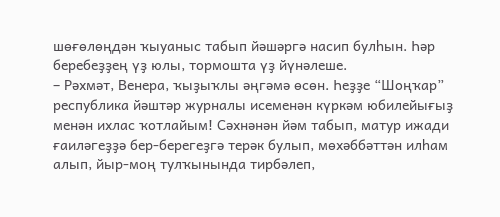шөғөлөңдән ҡыуаныс табып йәшәргә насип булһын. Һәр беребеҙҙең үҙ юлы, тормошта үҙ йүнәлеше.
– Рәхмәт, Венера, ҡыҙыҡлы әңгәмә өсөн. Һеҙҙе “Шоңҡар” республика йәштәр журналы исеменән күркәм юбилейығыҙ менән ихлас ҡотлайым! Сәхнәнән йәм табып, матур ижади ғаиләгеҙҙә бер-берегеҙгә терәк булып, мөхәббәттән илһам алып, йыр-моң тулҡынында тирбәлеп,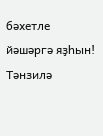бәхетле йәшәргә яҙһын!
Тәнзилә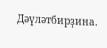Дәүләтбирҙина.